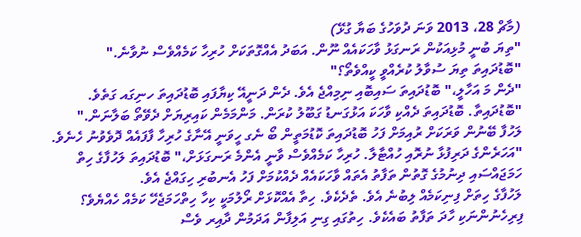(މާޗް 28، 2013 ވަނަ ދުވަހުގެ ބަޔާ ގުޅޭ)
"ތިޔަ ބުނީ މުޅިއަކުން ރަނގަޅު ވާހަކައެއް ނޫން. އަބަދު އެއްގޮތަކަށް ހުރިހާ ކަމެއްވެސް ނުވާނެ."
"ބޮޑުދައިތަ ތިޔަ ސުވާލު ކުރެއްވީ ކީއްވެތޯ؟"
"ދެން މަ އަހާލީ،" ބޮޑުދައިތަ ސައިބޮއި ނިމިއްޖެ އެވެ. ދެން ދަނީއޭ ކިޔާފައި ބޮޑުދައިތަ ހނިގައ ގަތެވެ.
"ބޮޑުދައިތާ. ބޮޑުދައިތަ ދެއްކި ވާހަކަ އަޅުގަނޑު ގަބޫލު ކުރަން. މަންމަމެން ކައިރިޔަށް ދެވޭތޯ ބަލާނަން."
ލަހުފާ ބޭނުން ވަރަކަށް ރުއިމަށް ފަހު ބޮޑުދައިތަ ކޮޑުމަތީން ބޯ ނެގ ހީވަނީ އޭނާގެ ހުރިހާ ފާފައެއް ދޮވެވުނު ހެނެވެ.
"އަހަރެންގެ ދަރިފުޅާ ނުރޮއި ހުއްޓާލާ. ހުރިހާ ކަމެއްވެސް ވާނީ އެންމެ ރަނގަޅަށް،" ބޮޑުދައިތަ ލަހުފާގެ ހިތް ހަމަޖައްސައި ދިނުމުގެ ގޮތުން ތަފާތު އެތައް ވާހަކައެއް ދެއްކުމަށް ފަހު އެނބުރި ހިގައްޖެ އެވެ.
ލަހުފާގެ ހިތަށް ފިނިކަމެއް ލިބުނެ އެވެ. ތެދެކެވެ. ހިތާ އެއްކޮޅަށް ރޯލުމަކީ ކިހާ ހިތްހަމަޖެހޭ ކަމެއް ހެއްޔެވެ؟ ފިރިހެނުންނަކި ހާދަ ތަފާތު ބައެކެވެ. ހިތުގައި ގިނި އަލިފާން އަދަމުން ދާއިރ ވެސް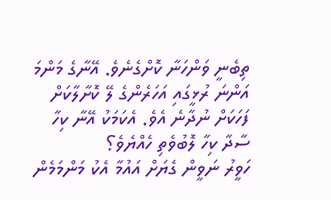ތިބެނީ ވަންހަނާ ކޮށްގެނެވެ. އޭނާގެ މަންމަ އަންނަ ރުޅީގައި އަހަރެންގެ ލޭ ކޮށާލާކަށް ފަހަކަށް ނުދާނެ އެވެ. އެކަމަކު އޭނާ ކިހާ ސާދާ ކިހާ ލޮބުވެތި ހެއްޔެވެ؟
ހަވީރު ނަވީން ގެޔަށް އައުމާ އެކު މަންމަމެން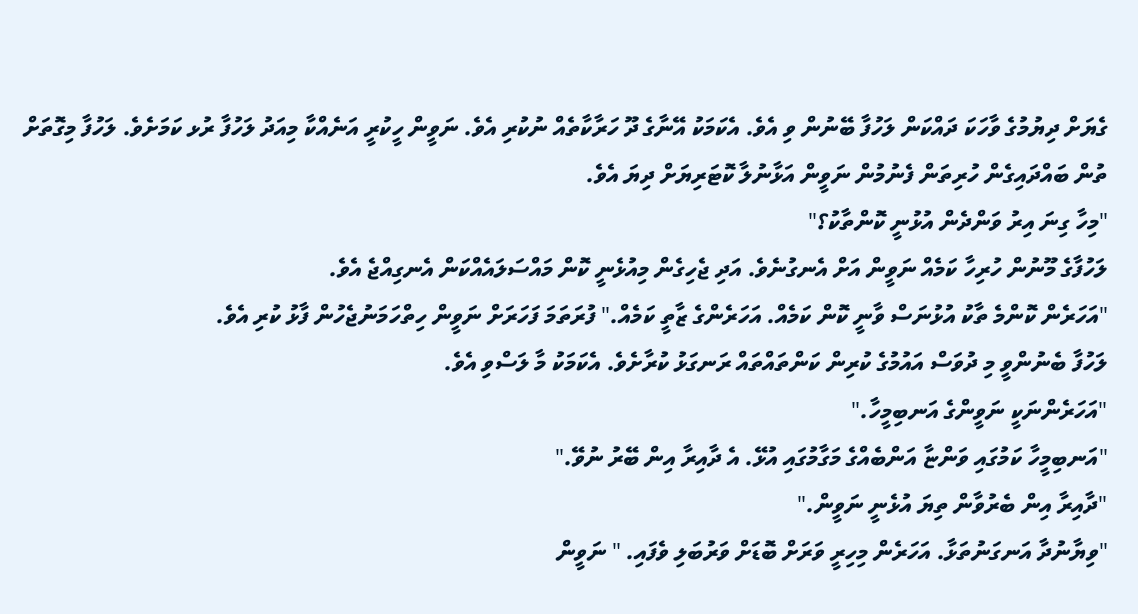ގެޔަށް ދިޔުމުގެ ވާހަކަ ދައްކަން ލަހުފާ ބޭނުން ވި އެވެ. އެކަމަކު އޭނާގެ ދޫ ހަރާކާތެއް ނުކުރި އެވެ. ނަވީން ހީކުރީ އަނެއްކާ މިއަދު ލަހުފާ ރުޅ ކަމަށެވެ. ލަހުފާ މިގޮތަށް ތުން ބައްދައިގެން ހުރިތަން ފެނުމުން ނަވީން އަޅާނުލާ ކޮޓަރިޔަށް ދިޔަ އެވެ.
"މިހާ ގިނަ އިރު ވަންދެން އުޅުނީ ކޮންތާކު؟"
ލަހުފާގެ މޫނުން ހުރިހާ ކަމެއް ނަވީން އަށް އެނގުނެވެ. އަދި ޖެހިގެން މިއުޅެނީ ކޮން މައްސަލައެއްކަން އެނގިއްޖެ އެވެ.
"އަހަރެން ކޮންމެ ތާކު އުޅުނަސް ވާނީ ކޮން ކަމެއް. އަހަރެންގެ ޒާތީ ކަމެއް." ފުރަތަމަ ފަހަރަށް ނަވީން ހިތްހަމަނުޖެހުން ފާޅު ކުރި އެވެ.
ލަހުފާ ބެނުންވީ މި ދުވަސް އައުމުގެ ކުރިން ކަންތައްތައް ރަނގަޅު ކުރާށެވެ. އެކަމަކު މާ ލަސްވި އެވެ.
"އަހަރެންނަކީ ނަވީންގެ އަނބިމީހާ."
"އަނބިމީހާ ކަމުގައި ވަންޏާ އަންބެއްގެ މަގާމުގައި އުޅޭ. އެ ދާއިރާ އިން ބޭރު ނުވޭ."
"ދާއިރާ އިން ބެރުވާން ތިޔަ އުޅެނީ ނަވީން."
"ވިޔާނުދާ އަނގަނުތަޅާ. އަހަރެން މިހިރީ ވަރަށް ބޮޑަށް ވަރުބަލި ވެފައި. " ނަވީން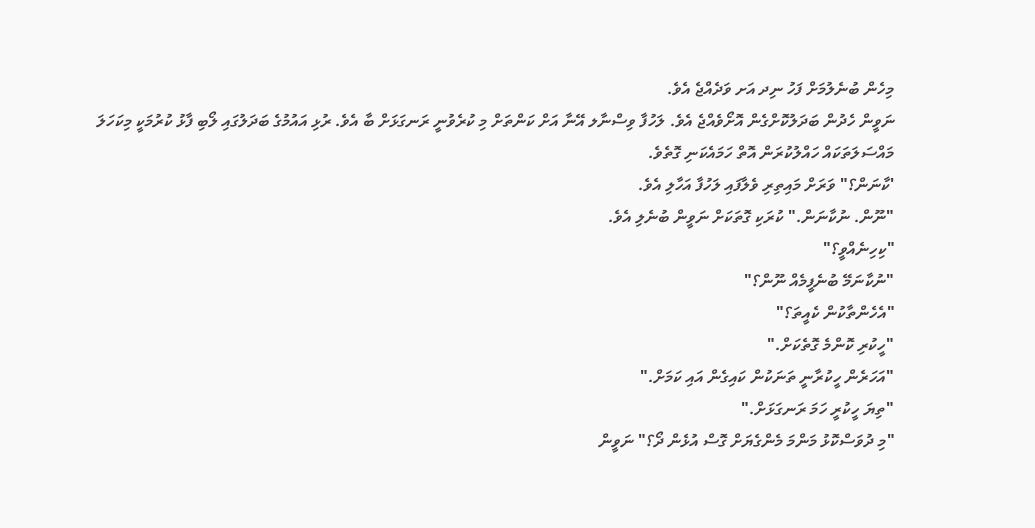މިހެން ބުނެލުމަށް ފަހު ނިދ އަށ ވަދެއްޖެ އެވެ.
ނަވީން ހެދުން ބަދަލުކޮށްގެން އޮށޯވެއްޖެ އެވެ. ލަހުފާ ވިސްނާލ އޭނާ އަށް ކަންތަށް މި ކުރެވުނީ ރަނގަޅަށް ބާ އެވެ. ރުޅި އައުމުގެ ބަދަލުގައި ލޯބި ފާޅު ކުރުމަކީ މިކަހަލަ މައްސަލަތަކައް ހައްލުކުރަން އޮތް ހަމައެކަނި ގޮތެވެ.
'ކާނަން؟" ވަރަށް މައިތިރި ވެލާފައި ލަހުފާ އަހާލި އެވެ.
"ނޫން. ނުކާނަން." ކުރަކި ގޮތަކަށް ނަވީން ބުނެލި އެވެ.
"ކިހިނެއްވީ؟"
"ނުކާނަމޭ ބުނެފީމެއް ނޫން؟"
"އެހެންތާކުން ކެއީތަ؟"
"ހީކުރި ކޮންމެ ގޮތެކަށް."
"އަހަރެން ހީކުރާނީ ތަނަކުން ކައިގެން އައި ކަމަށް."
"ތިޔަ ހީކުރީ ހަމަ ރަނގަޅަށް."
"މި ދުވަސްކޮޅު މަންމަ މެންގެޔަށް ގޮސް އުޅެން ދޯ؟" ނަވީން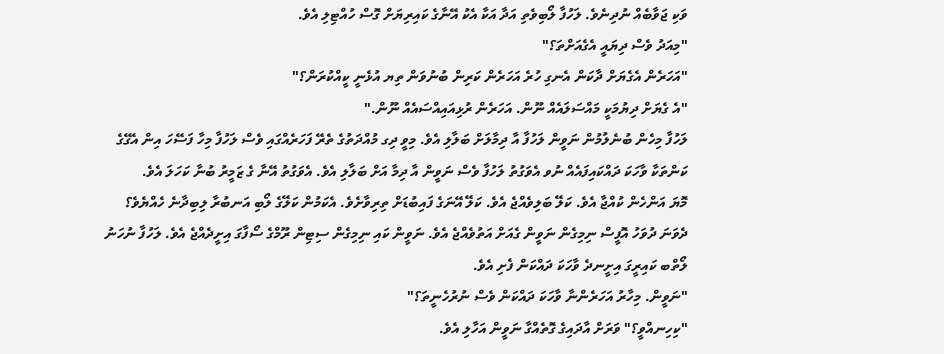ވަކި ޖަވާބެއް ނުދިނެވެ. ލަހުފާ ލޯބިވެތި އަދާ އަކާ އެކު އޭނާގެ ކައިރިޔަށް ގޮސް ހުއްޓިލި އެވެ.
"މިއަދު ވެސް ދިޔައީ އެގެއަށްތަ؟"
"އަހަރެން އެގެޔަށް ދާކަން އެނގި ހުރެ އަހަރެން ކަރިން ބުނުވަން ތިޔ އުޅެނީ ކީއްކުރަން؟"
"އެ ގެޔަށް ދިޔުމަކީ މައްސަލައެއް ނޫން. އަހަރެން ރުޅިއައިއްސައެއް ނޫން."
ލަހުފާ މިހެން ބުނެލުމުން ނަވީން ލަހުފާ އާ ދިމާލަށް ބަލާލި އެވެ. މިވީ ދިގ މުއްދަތުގެ ތެރޭ ފަހަރެއްގައި ވެސް ލަހުފާ މިހާ ފަސޭހަ އިން އެގޭގެ ކަންތަކާ ވާހަކަ ދައްކައިފައެއް ނުވ އެވަގުތު ލަހުފާ ވެސް ނަވީން އާ ދިމާ އަށް ބަލާލި އެވެ. އެވަގުތު އޭނާ ގެ ޒަމީރު ބުނާ ކަހަލަ އެވެ.
މޮޔަ އަންހެން ކުއްޖާ އެވެ. ކަލޭ ބަލިވެއްޖެ އެވެ. ކަލޭ އޭނަގެ ފައިބުޑަށް ތިރިވާށެވެ. އެކަމުން ކަލޭގެ ލޯބި އަނބުރާ ލިބިދާނެ ހެއްޔެވެ؟
ދެވަނަ ދުވަހު އޮފީސް ނިމިގެން ނަވީން ގެއަށް އަތުވެއްޖެ އެވެ. ނަވީން ކައި ނިމިގެން ސިޓިން ރޫމްގެ ސޯފާގަ އިށީދެއްޖެ އެވެ. ލަހުފާ ނުހަނު ލޯތްބ ކައިރީގަ އިށީނދެ ވާހަކަ ދައްކަން ފެށި އެވެ.
"ނަވީން. މިހާރު އަހަރެންނާ ވާހަކަ ދައްކަން ވެސް ނުރުހެނީތަ؟"
"ކިހިނއްވީ؟" ވަރަށް އާދައިގެ ގޮތެއްގާ ނަވީން އަހާލި އެވެ.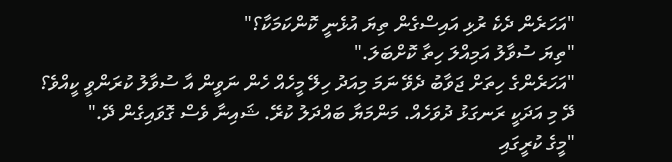"އަހަރެން ދެކެ ރުޅި އައިސްގެން ތިޔަ އުޅެނީ ކޮންކަމަކާ؟"
"ތިޔަ ސުވާލު އަމިއްލަ ހިތާ ކޮށްބަލަ."
"އަހަރެންގެ ހިތަށް ޖަވާބު ދެވޭ ނަމަ މިއަދު ހިލޭ މީހެއް ހެން ނަވީން އާ ސުވާލު ކުރަންވީ ކީއްވެ؟ ދޭ މި އަދަކީ ރަނގަޅު ދުވަހެއް. މަންމަޔާ ބައްދަލު ކުރޭ. ޝައިނާ ވެސް ގޮވައިގެން ދޭ."
"މީގެ ކުރީގައި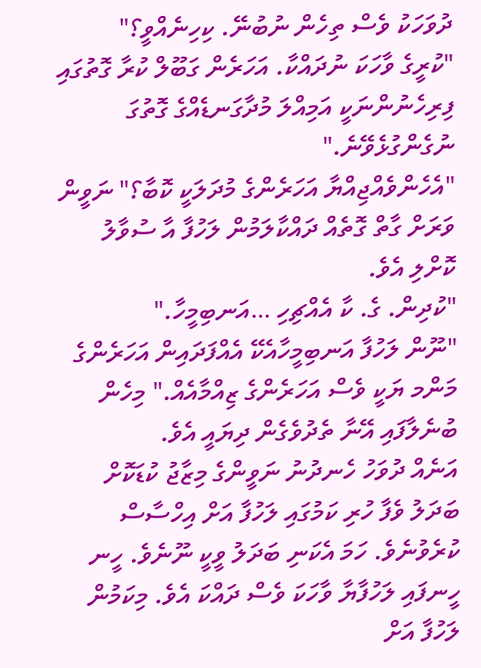ދުވަހަކު ވެސް ތިހެން ނުބުނޭ. ކިހިނެއްވީ؟"
"ކުރީގެ ވާހަކަ ނުދައްކާ. އަހަރެން ގަބޫލް ކުރާ ގޮތުގައި ފިރިހެނުންނަކީ އަމިއްލަ މުދާގަނޑެއްގެ ގޮތުގަ ނުގެންގުޅެވޭނެ."
"އެހެންވެއްޖިއްޔާ އަހަރެންގެ މުދަލަކީ ކޮބާ؟" ނަވީން ވަރަށް ގާތް ގޮތެއް ދައްކާލަމުން ލަހުފާ އާ ސުވާލު ކޮށްލި އެވެ.
"ކުދިން. ގެ. ކާ އެއްޗިހި …އަނބިމީހާ."
"ނޫން ލަހުފާ އަނބިމީހާއެކޭ އެއްފަދައިން އަހަރެންގެ މަންމ ޔަކީ ވެސް އަހަރެންގެ ޒިއްމާއެއް." މިހެން ބުނެލާފައި އޭނާ ތެދުވެގެން ދިޔައީ އެވެ.
އަނެއް ދުވަހު ހެނދުނު ނަވީންގެ މިޒާޖު ކުޑަކޮށް ބަދަލު ވެފާ ހުރި ކަމުގައި ލަހުފާ އަށް އިހްސާސް ކުރެވުނެވެ. ހަމަ އެކަނި ބަދަލު ވީކީ ނޫނެވެ. ހީނ ހީނފައި ލަހުފާޔާ ވާހަކަ ވެސް ދައްކަ އެވެ. މިކަމުން ލަހުފާ އަށް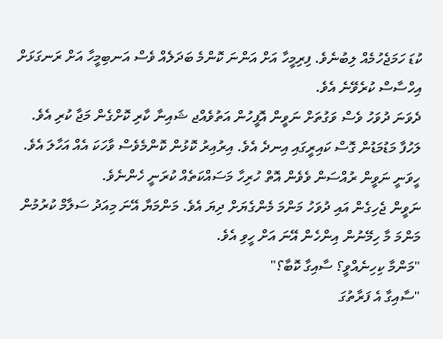ކުޑަ ހަމަޖެހުމެއް ލިބުނެވެ. ފިރިމީހާ އަށް އަންނަ ކޮންމެ ބަދަލެއް ވެސް އަނބިމީހާ އަށް ރަނގަޅަށް އިހްސާސް ކުރެވޭނެ އެވެ.
ދެވަނަ ދުވަހު ވެސް ވަގުތަށް ނަވީން އޮފީހުން އަތުވެއްޖ ޝައިނާ ކާރި ކޮށްގެން މަޖާ ކުރި އެވެ. ލަހުފާ މަޑުމަޑުން ގޮސް ކައިރީގައި އިނދެ އެވެ. އިރުއިރު ކޮޅުން ކޮންމެވެސް ވާހަކަ އެއް އަހާލަ އެވެ. ހީވަނީ ނަވީން ރުއްސަން ވެވެން އޮތް ހުރިހާ މަސައްކަތެއް ކުރަނީ ހެންނެވެ.
ނަވީން ޖެހިގެން އައި ދުވަހު މަންމަ މެންގެޔަށް ދިޔަ އެވެ. މަންމަޔާ އޭނަ މިއަދު ސަލާމް ކުރުމުން މަންމަ މާ ހިމޭނުން އިންހެން އޭނަ އަށް ހީވި އެވެ.
"މަންމާ ކިހިނެއްވީ؟ ސާއިގާ ކޮބާ؟"
"ސާއިގާ އެ ފަރާތުގަ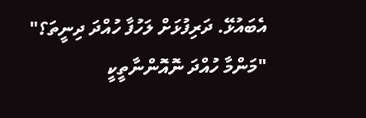އެބައުޅޭ. ދަރިފުޅަށް ލަހުފާ ހުއްދަ ދިނީތަ؟"
"މަންމާ ހުއްދަ ނޮއޮންނާތީކީ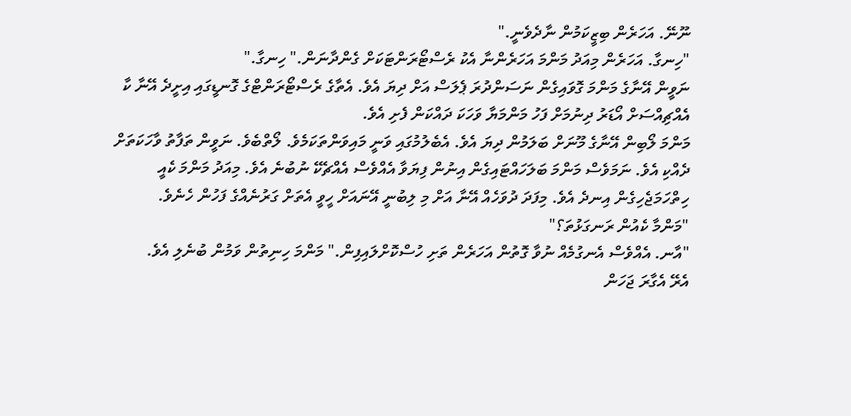ނޫނޭ. އަހަރެން ބިޒީކަމުން ނާދެވެނީ."
"ހިނގާ. އަހަރެން މިއަދު މަންމަ އަހަރެންނާ އެކު ރެސްޓޯރަންޓަކަށް ގެންދާނަން." ހިނގާ."
ނަވީން އޭނާގެ މަންމަ ގޮވައިގެން ނަސަންދުރަ ޕެލަސް އަށް ދިޔަ އެވެ. އެތާގެ ރެސްޓޯރަންޓްގެ ގޮނޑީގައި އިށީދެ އޭނާ ކާ އެއްޗިއްސަށް އޯޑަރު ދިނުމަށް ފަހު މަންމަޔާ ވަހަކަ ދައްކަން ފެށި އެވެ.
މަންމަ ލޯބިން އޭނާގެ މޫނަށް ބަލަމުން ދިޔަ އެވެ. އެބެލުމުގައި ވަނީ މައިވަންތަކަމެވެ. ލޯތްބެވެ. ނަވީން ތަފާތު ވާހަކަތަށް ދެއްކި އެވެ. ނަމަވެސް މަންމަ ބަލަހައްޓައިގެން އިނުން ފިޔަވާ އެއްވެސް އެއްޗެކޭ ނުބުނެ އެވެ. މިއަދު މަންމަ ކެއީ ހިތްހަމަޖެހިގެން އިނދެ އެވެ. މިފަދަ ދުވަހެއް އޭނާ އަށް މި ލިބުނީ އޭނައަށް ހީވީ އެތަށް ގަރުނެއްގެ ފަހުން ހެނެވެ.
"މަންމާ ކެއުން ރަނގަޅުތަ؟"
"އާނ. އެއްވެސް އެނގުމެއް ނުވާ ގޮތުން އަހަރެން ތަށި ހުސްކޮށްލައިފިން." މަންމަ ހިނިތުން ވަމުން ބުނެލި އެވެ.
އެރޭ އެގާރަ ޖަހަން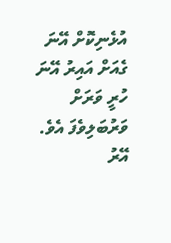އުޅެނިކޮށް އޭނަ ގެއަށް އައިރު އޭނަ ހުރީ ވަރަށް ވަރުބަލިވެފަ އެވެ. އޭރު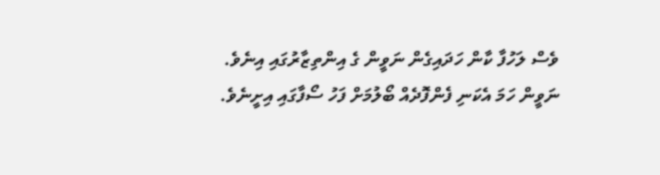ވެސް ލަހުފާ ކާން ހަދައިގެން ނަވީން ގެ އިންތިޒާރުގައި އިނެވެ.
ނަވީން ހަމަ އެކަނި ފެންފޮދެއް ބޯލުމަށް ފަހު ސޯފާގައި އިށީނެވެ.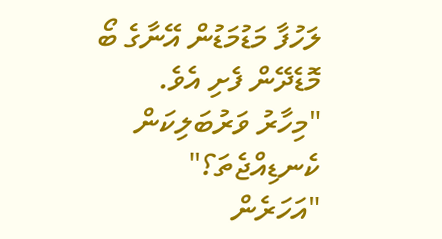ލަހުފާ މަޑުމަޑުން އޭނާގެ ބޯ މޮޑެދޭން ފެށި އެވެ.
"މިހާރު ވަރުބަލިކަން ކެނޑިއްޖެތަ؟"
"އަހަރެން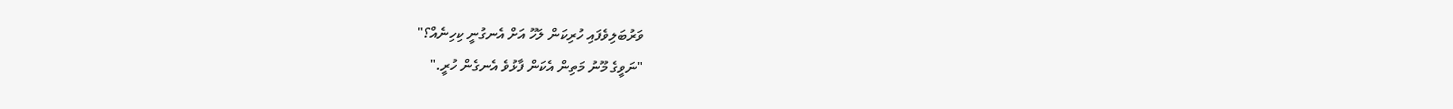ވަރުބަލިވެފައި ހުރިކަން ލަހޫ އަށް އެނގުނީ ކިހިނެއް؟"
"ނަވީގެ މޫނު މަތިން އެކަން ފާޅުވެ އެނގެން ހުރީ."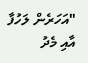"އަހަރެން ލަހުފާ އާއި މެދު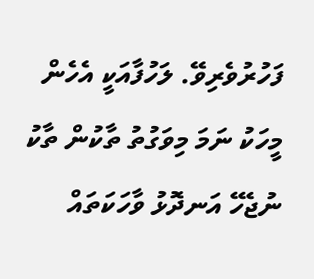ފަހުރުވެރިވޭ. ލަހުފާއަކީ އެހެން މީހަކު ނަމަ މިވަގުތު ތާކުން ތާކު ނުޖެހޭ އަނދޮޅު ވާހަކަތައް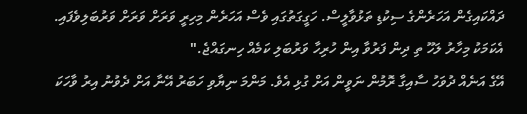ދައްކައިގެން އަހަރެންގެ ސިކުޑި ތަޅުވާލީސް. ހަގީގަތުގައި ވެސް އަހަރެން މިހިރީ ވަރަށް ވަރަށް ވަރުބަލިވެފައި. އެކަމަކު މިހާރު ލަހޫ ތި ދިން ފަރުވާ އިން ހުރިހާ ވަރުބަލި ކަމެއް ހިނގައްޖެ."
އޭގެ އަނެއް ދުވަހު ސާއިގާ ރޮމުން ނަވީން އަށް ގުޅި އެވެ. މަންމަ ނިޔާވި ހަބަރު އޭނާ އަށް ދެވުނު އިރު ވާހަކަ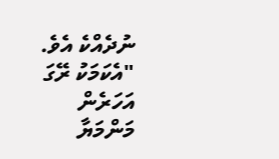ނުދެއްކެ އެވެ.
"އެކަމަކު ރޭގަ އަހަރެން މަންމަޔާ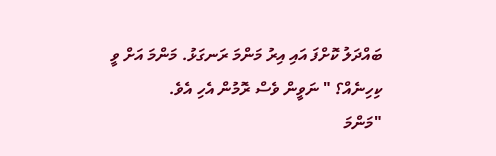ބައްދަލު ކޮށްފަ އައި އިރު މަންމަ ރަނގަޅު. މަންމަ އަށް ވީ ކިހިނެއް؟ " ނަވީން ވެސް ރޮމުން އެހި އެވެ.
"މަންމަ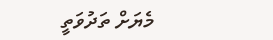މެޔަށް ތަދުވަތީ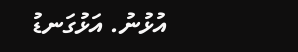އުޅުނު. އަޅުގަނޑު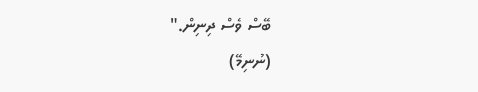ބޭސް ވެސް ދިނިން."
(ނުނިމޭ)